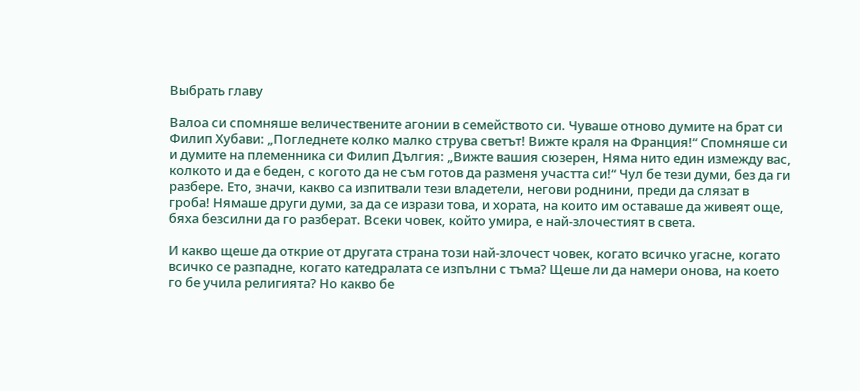Выбрать главу

Валоа си спомняше величествените агонии в семейството си. Чуваше отново думите на брат си Филип Хубави: „Погледнете колко малко струва светът! Вижте краля на Франция!“ Спомняше си и думите на племенника си Филип Дългия: „Вижте вашия сюзерен, Няма нито един измежду вас, колкото и да е беден, с когото да не съм готов да разменя участта си!“ Чул бе тези думи, без да ги разбере. Ето, значи, какво са изпитвали тези владетели, негови роднини, преди да слязат в гроба! Нямаше други думи, за да се изрази това, и хората, на които им оставаше да живеят още, бяха безсилни да го разберат. Всеки човек, който умира, е най-злочестият в света.

И какво щеше да открие от другата страна този най-злочест човек, когато всичко угасне, когато всичко се разпадне, когато катедралата се изпълни с тъма? Щеше ли да намери онова, на което го бе учила религията? Но какво бе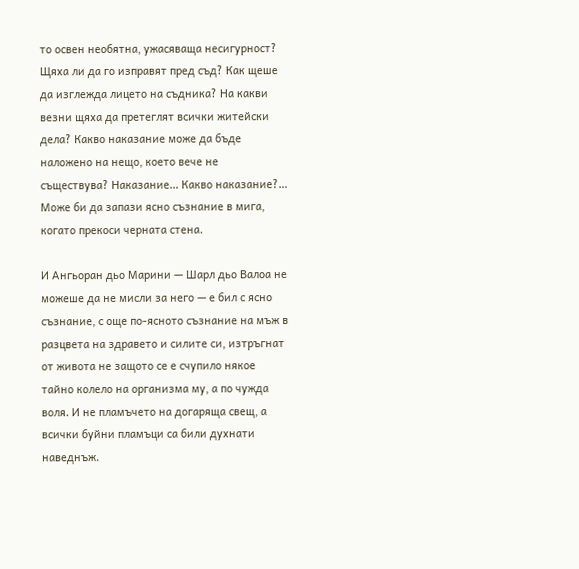то освен необятна, ужасяваща несигурност? Щяха ли да го изправят пред съд? Как щеше да изглежда лицето на съдника? На какви везни щяха да претеглят всички житейски дела? Какво наказание може да бъде наложено на нещо, което вече не съществува? Наказание… Какво наказание?… Може би да запази ясно съзнание в мига, когато прекоси черната стена.

И Ангьоран дьо Марини — Шарл дьо Валоа не можеше да не мисли за него — е бил с ясно съзнание, с още по-ясното съзнание на мъж в разцвета на здравето и силите си, изтръгнат от живота не защото се е счупило някое тайно колело на организма му, а по чужда воля. И не пламъчето на догаряща свещ, а всички буйни пламъци са били духнати наведнъж.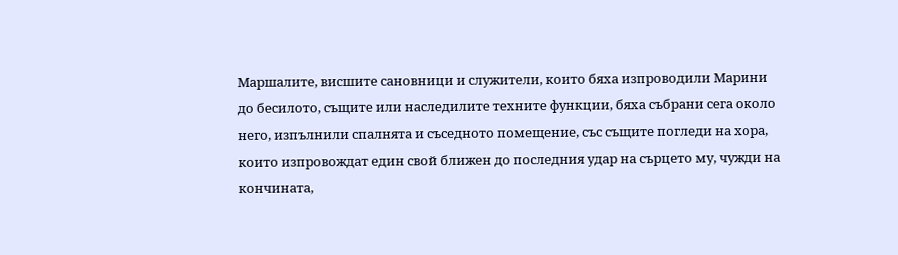Маршалите, висшите сановници и служители, които бяха изпроводили Марини до бесилото, същите или наследилите техните функции, бяха събрани сега около него, изпълнили спалнята и съседното помещение, със същите погледи на хора, които изпровождат един свой ближен до последния удар на сърцето му, чужди на кончината,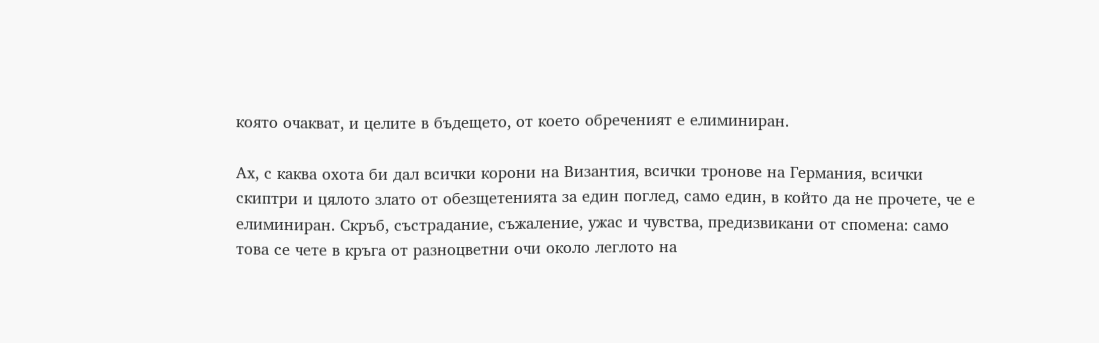която очакват, и целите в бъдещето, от което обреченият е елиминиран.

Ах, с каква охота би дал всички корони на Византия, всички тронове на Германия, всички скиптри и цялото злато от обезщетенията за един поглед, само един, в който да не прочете, че е елиминиран. Скръб, състрадание, съжаление, ужас и чувства, предизвикани от спомена: само това се чете в кръга от разноцветни очи около леглото на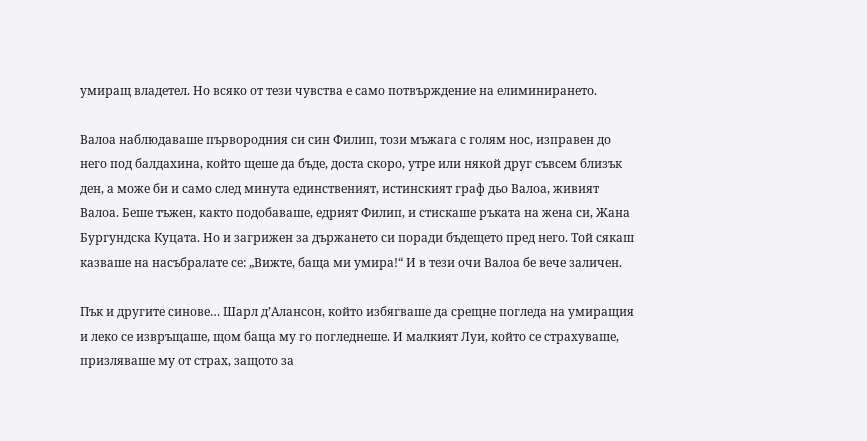умиращ владетел. Но всяко от тези чувства е само потвърждение на елиминирането.

Валоа наблюдаваше първородния си син Филип, този мъжага с голям нос, изправен до него под балдахина, който щеше да бъде, доста скоро, утре или някой друг съвсем близък ден, а може би и само след минута единственият, истинският граф дьо Валоа, живият Валоа. Беше тъжен, както подобаваше, едрият Филип, и стискаше ръката на жена си, Жана Бургундска Куцата. Но и загрижен за държането си поради бъдещето пред него. Той сякаш казваше на насъбралате се: „Вижте, баща ми умира!“ И в тези очи Валоа бе вече заличен.

Пък и другите синове… Шарл д’Алансон, който избягваше да срещне погледа на умиращия и леко се извръщаше, щом баща му го погледнеше. И малкият Луи, който се страхуваше, призляваше му от страх, защото за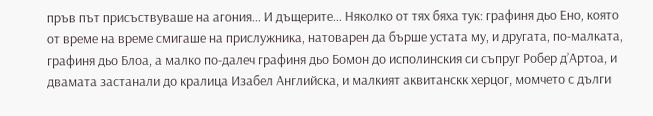пръв път присъствуваше на агония… И дъщерите… Няколко от тях бяха тук: графиня дьо Ено, която от време на време смигаше на прислужника, натоварен да бърше устата му, и другата, по-малката, графиня дьо Блоа, а малко по-далеч графиня дьо Бомон до исполинския си съпруг Робер д’Артоа, и двамата застанали до кралица Изабел Английска, и малкият аквитанскк херцог, момчето с дълги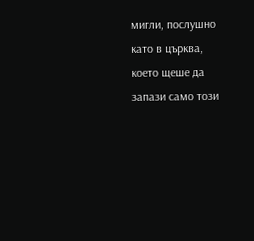мигли, послушно като в църква, което щеше да запази само този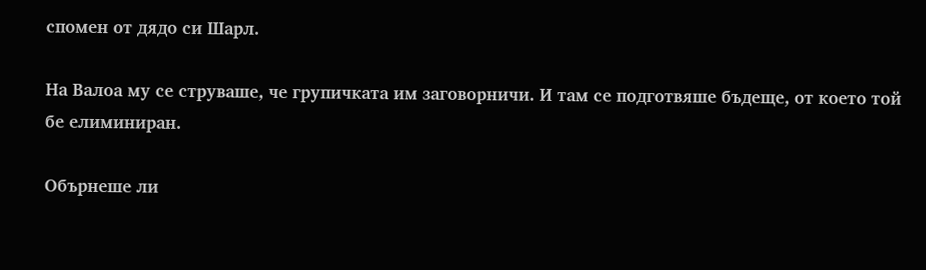спомен от дядо си Шарл.

На Валоа му се струваше, че групичката им заговорничи. И там се подготвяше бъдеще, от което той бе елиминиран.

Обърнеше ли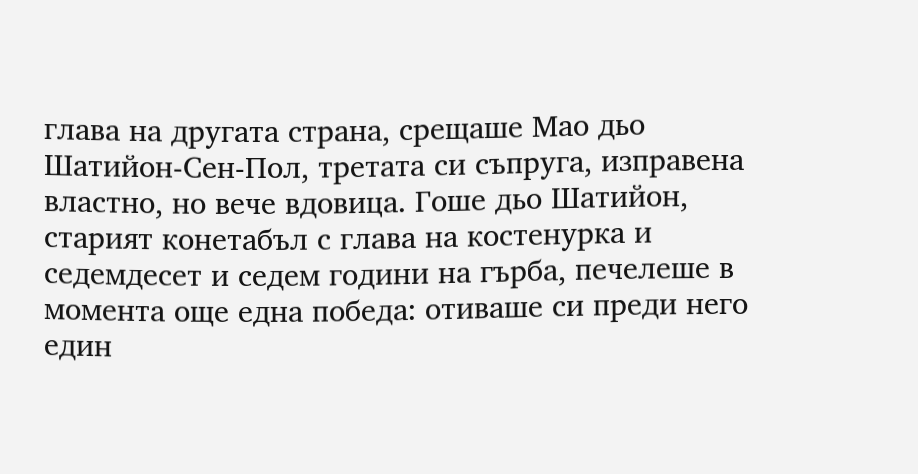глава на другата страна, срещаше Мао дьо Шатийон-Сен-Пол, третата си съпруга, изправена властно, но вече вдовица. Гоше дьо Шатийон, старият конетабъл с глава на костенурка и седемдесет и седем години на гърба, печелеше в момента още една победа: отиваше си преди него един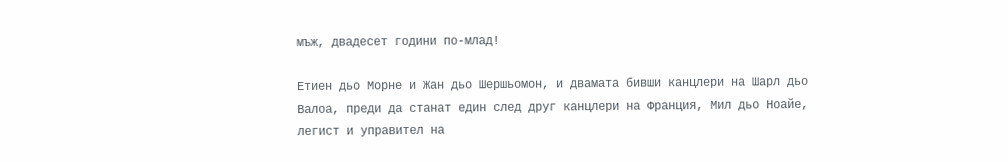мъж, двадесет години по-млад!

Етиен дьо Морне и Жан дьо Шершьомон, и двамата бивши канцлери на Шарл дьо Валоа, преди да станат един след друг канцлери на Франция, Мил дьо Ноайе, легист и управител на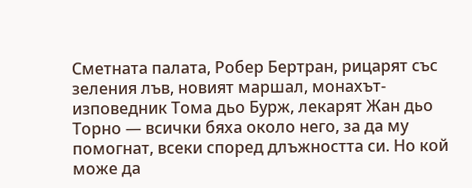Сметната палата, Робер Бертран, рицарят със зеления лъв, новият маршал, монахът-изповедник Тома дьо Бурж, лекарят Жан дьо Торно — всички бяха около него, за да му помогнат, всеки според длъжността си. Но кой може да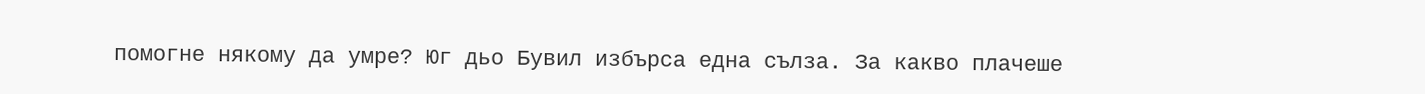помогне някому да умре? Юг дьо Бувил избърса една сълза. За какво плачеше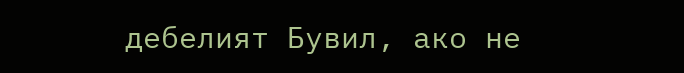дебелият Бувил, ако не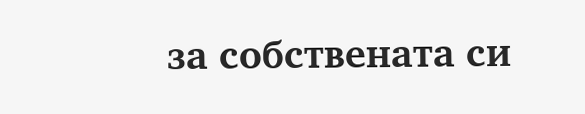за собствената си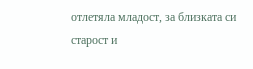отлетяла младост, за близката си старост и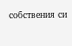собствения си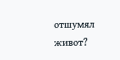отшумял живот?